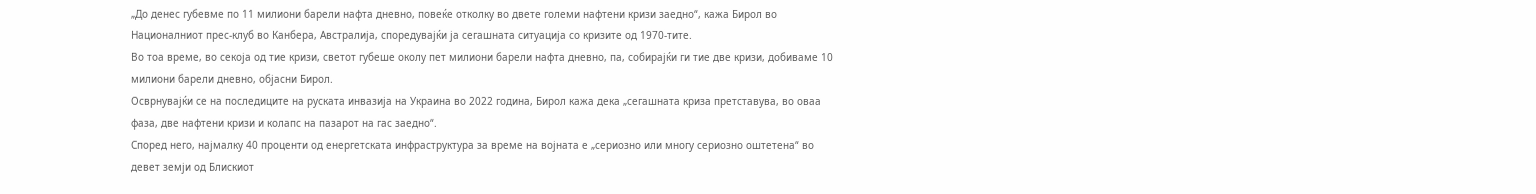„До денес губевме по 11 милиони барели нафта дневно, повеќе отколку во двете големи нафтени кризи заедно“, кажа Бирол во Националниот прес-клуб во Канбера, Австралија, споредувајќи ја сегашната ситуација со кризите од 1970-тите.
Во тоа време, во секоја од тие кризи, светот губеше околу пет милиони барели нафта дневно, па, собирајќи ги тие две кризи, добиваме 10 милиони барели дневно, објасни Бирол.
Осврнувајќи се на последиците на руската инвазија на Украина во 2022 година, Бирол кажа дека „сегашната криза претставува, во оваа фаза, две нафтени кризи и колапс на пазарот на гас заедно“.
Според него, најмалку 40 проценти од енергетската инфраструктура за време на војната е „сериозно или многу сериозно оштетена“ во девет земји од Блискиот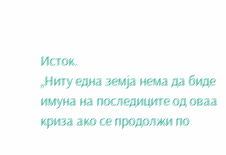Исток.
„Ниту една земја нема да биде имуна на последиците од оваа криза ако се продолжи по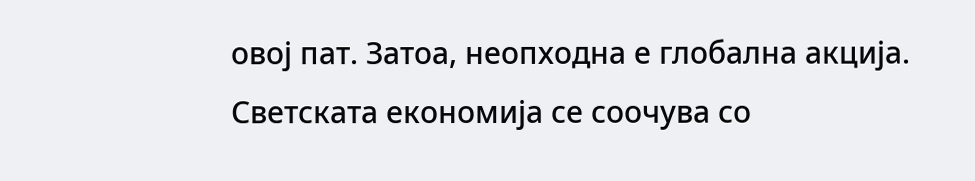овој пат. Затоа, неопходна е глобална акција. Светската економија се соочува со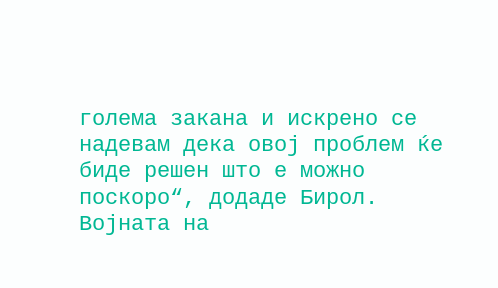голема закана и искрено се надевам дека овој проблем ќе биде решен што е можно поскоро“, додаде Бирол.
Војната на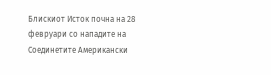Блискиот Исток почна на 28 февруари со нападите на Соединетите Американски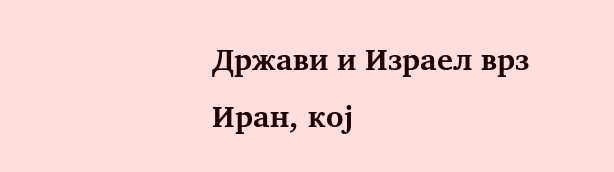Држави и Израел врз Иран, кој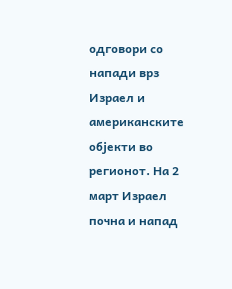одговори со напади врз Израел и американските објекти во регионот. На 2 март Израел почна и напад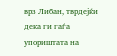врз Либан, тврдејќи дека ги гаѓа упориштата на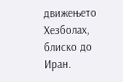движењето Хезболах, блиско до Иран.